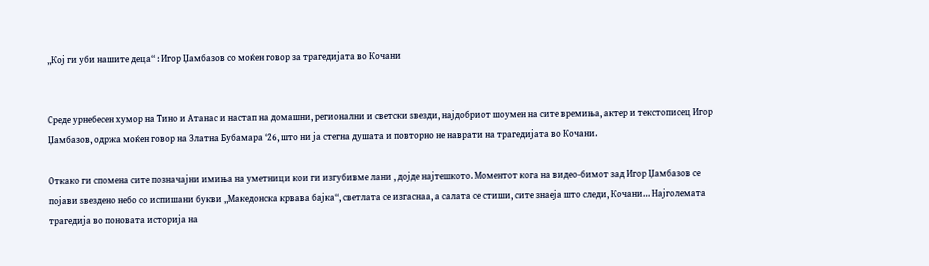„Кој ги уби нашите деца“ : Игор Џамбазов со моќен говор за трагедијата во Кочани


Среде урнебесен хумор на Тино и Атанас и настап на домашни, регионални и светски ѕвезди, најдобриот шоумен на сите времиња, актер и текстописец Игор Џамбазов, одржа моќен говор на Златна Бубамара ‘26, што ни ја стегна душата и повторно не наврати на трагедијата во Кочани.

Откако ги спомена сите позначајни имиња на уметници кои ги изгубивме лани , дојде најтешкото. Моментот кога на видео-бимот зад Игор Џамбазов се појави ѕвездено небо со испишани букви „Македонска крвава бајка“, светлата се изгаснаа, а салата се стиши, сите знаеја што следи, Кочани… Најголемата трагедија во поновата историја на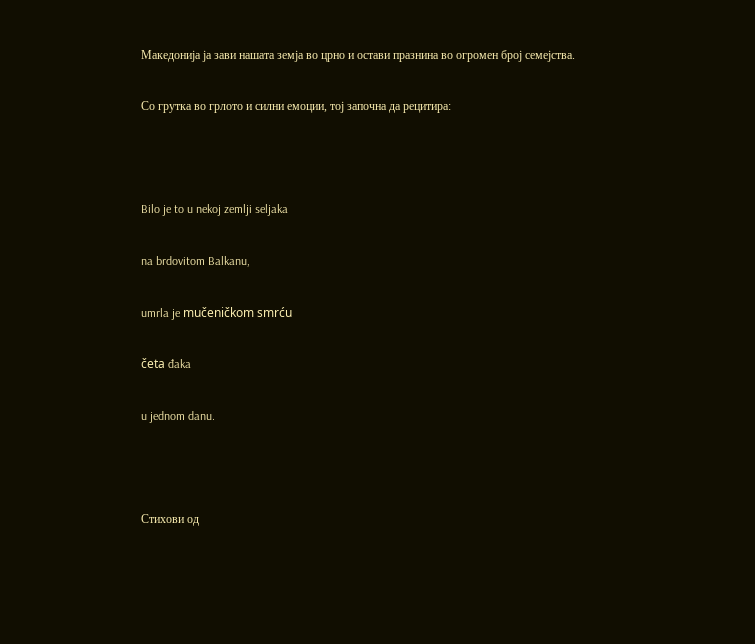Македонија ја зави нашата земја во црно и остави празнина во огромен број семејства.

Со грутка во грлото и силни емоции, тој започна да рецитира:



Bilo je to u nekoj zemlji seljaka

na brdovitom Balkanu,

umrla je mučeničkom smrću

četa đaka

u jednom danu.



Стихови од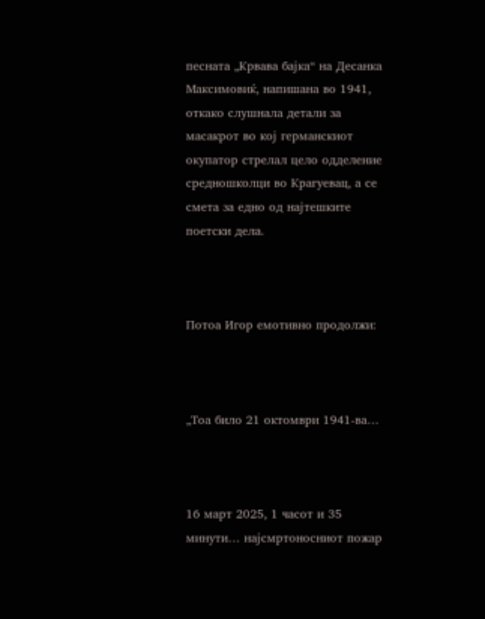песната „Крвава бајка“ на Десанка Максимовиќ, напишана во 1941, откако слушнала детали за масакрот во кој германскиот окупатор стрелал цело одделение средношколци во Крагуевац, а се смета за едно од најтешките поетски дела.



Потоа Игор емотивно продолжи:



„Тоа било 21 октомври 1941-ва…



16 март 2025, 1 часот и 35 минути… најсмртоносниот пожар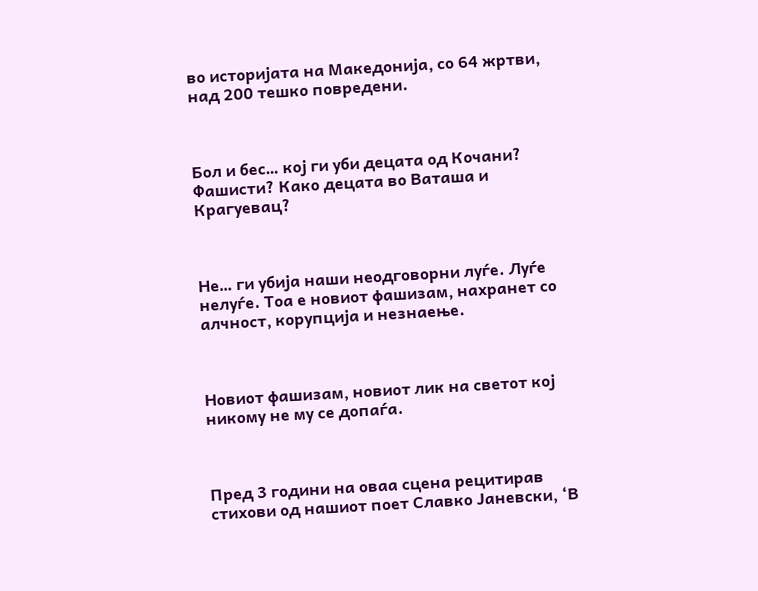во историјата на Македонија, со 64 жртви, над 200 тешко повредени.



Бол и бес… кој ги уби децата од Кочани? Фашисти? Како децата во Ваташа и Крагуевац?



Не… ги убија наши неодговорни луѓе. Луѓе нелуѓе. Тоа е новиот фашизам, нахранет со алчност, корупција и незнаење.



Новиот фашизам, новиот лик на светот кој никому не му се допаѓа.



Пред 3 години на оваа сцена рецитирав стихови од нашиот поет Славко Јаневски, ‘В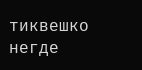тиквешко негде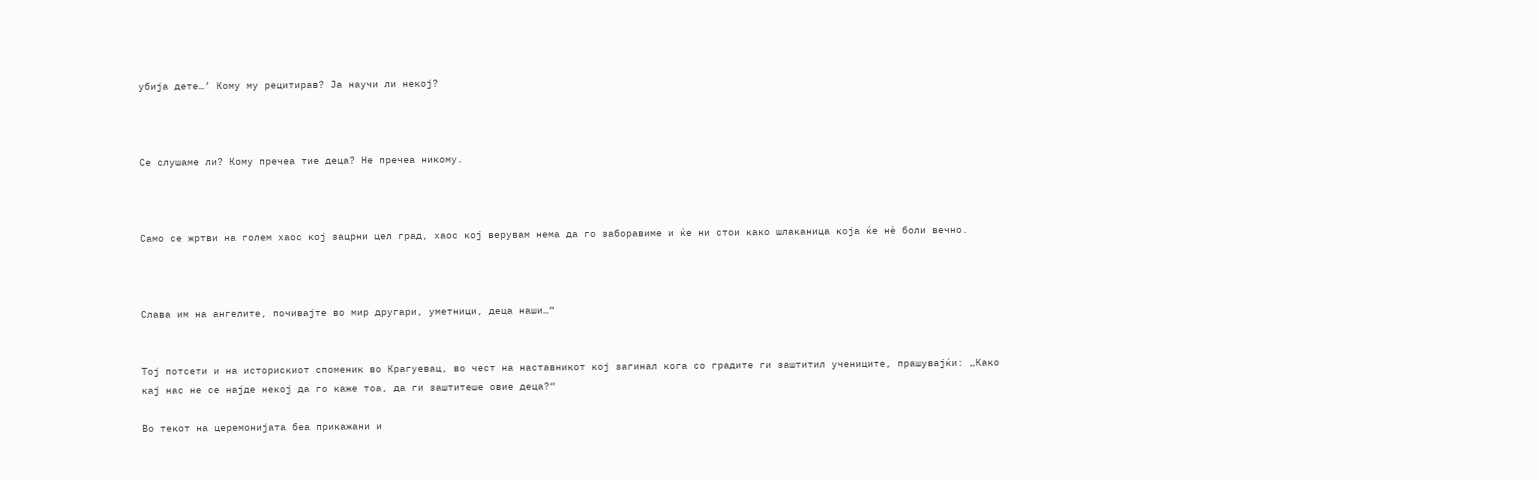убија дете…’ Кому му рецитирав? Ја научи ли некој?



Се слушаме ли? Кому пречеа тие деца? Не пречеа никому.



Само се жртви на голем хаос кој зацрни цел град, хаос кој верувам нема да го заборавиме и ќе ни стои како шлаканица која ќе нè боли вечно.



Слава им на ангелите, почивајте во мир другари, уметници, деца наши…“


Тој потсети и на историскиот споменик во Крагуевац, во чест на наставникот кој загинал кога со градите ги заштитил учениците, прашувајќи: „Како кај нас не се најде некој да го каже тоа, да ги заштитеше овие деца?“

Во текот на церемонијата беа прикажани и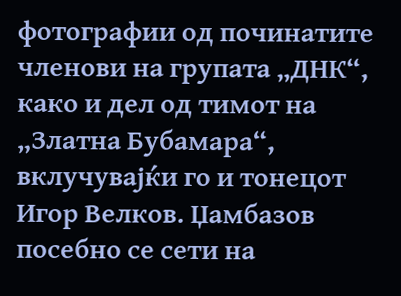фотографии од починатите членови на групата „ДНК“, како и дел од тимот на „Златна Бубамара“, вклучувајќи го и тонецот Игор Велков. Џамбазов посебно се сети на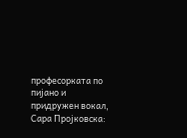професорката по пијано и придружен вокал, Сара Пројковска: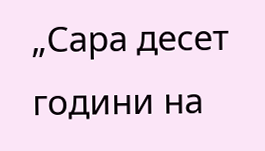„Сара десет години на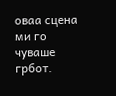оваа сцена ми го чуваше грбот.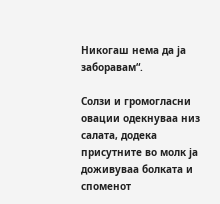Никогаш нема да ја заборавам“.

Солзи и громогласни овации одекнуваа низ салата, додека присутните во молк ја доживуваа болката и споменот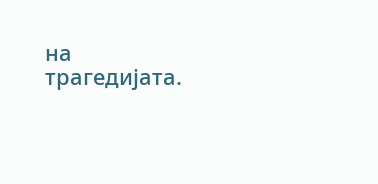на трагедијата.